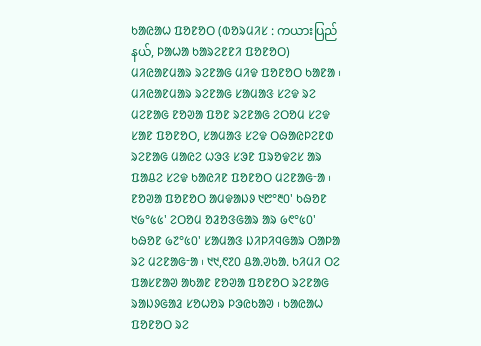ᱠᱟᱭᱟᱦ ᱯᱚᱱᱚᱛ (ᱵᱚᱨᱢᱤᱥ ᱺ ကယားပြည်နယ်, ᱞᱟᱦᱟ ᱠᱟᱨᱮᱱᱱᱤ ᱯᱚᱱᱚᱛ) ᱢᱤᱭᱟᱱᱢᱟᱨ ᱨᱮᱱᱟᱜ ᱢᱤᱫ ᱯᱚᱱᱚᱛ ᱠᱟᱱᱟ ᱾ ᱢᱤᱭᱟᱱᱢᱟᱨ ᱨᱮᱱᱟᱜ ᱥᱟᱢᱟᱝ ᱥᱮᱫ ᱨᱮ ᱢᱮᱱᱟᱜ ᱱᱚᱣᱟ ᱯᱚᱱ ᱨᱮᱱᱟᱜ ᱮᱛᱚᱢ ᱥᱮᱫ ᱥᱟᱱ ᱯᱚᱱᱚᱛ, ᱥᱟᱢᱟᱝ ᱥᱮᱫ ᱛᱷᱟᱭᱞᱮᱱᱰ ᱨᱮᱱᱟᱜ ᱢᱟᱭᱮ ᱦᱳᱝ ᱥᱳᱱ ᱯᱨᱚᱫᱮᱥ ᱟᱨ ᱯᱟᱪᱮ ᱥᱮᱫ ᱠᱟᱭᱤᱱ ᱯᱚᱱᱚᱛ ᱢᱮᱱᱟᱜᱼᱟ ᱾ ᱱᱚᱣᱟ ᱯᱚᱱᱚᱛ ᱟᱢᱫᱟᱡᱽ ᱑᱘°᱓᱐' ᱠᱷᱚᱱ ᱑᱙°᱕᱕' ᱮᱛᱚᱢ ᱚᱲᱚᱝᱜᱟᱨ ᱟᱨ ᱙᱖°᱕᱐' ᱠᱷᱚᱱ ᱙᱗°᱕᱐' ᱥᱟᱢᱟᱝ ᱡᱤᱞᱤᱧᱜᱟᱨ ᱛᱟᱞᱟ ᱨᱮ ᱢᱮᱱᱟᱜᱼᱟ ᱾ ᱑᱑,᱖᱗᱐ ᱪᱟᱹᱣᱠᱟᱹ ᱠᱤᱢᱤ ᱛᱮ ᱯᱟᱥᱱᱟᱣ ᱟᱠᱟᱱ ᱱᱚᱣᱟ ᱯᱚᱱᱚᱛ ᱨᱮᱱᱟᱜ ᱨᱟᱡᱽᱜᱟᱲ ᱥᱚᱦᱚᱨ ᱞᱳᱭᱠᱟᱣ ᱾ ᱠᱟᱭᱟᱦ ᱯᱚᱱᱚᱛ ᱨᱮ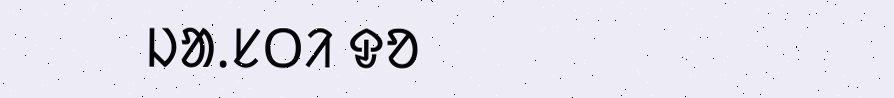ᱡᱟᱹᱥᱛᱤ ᱫᱚ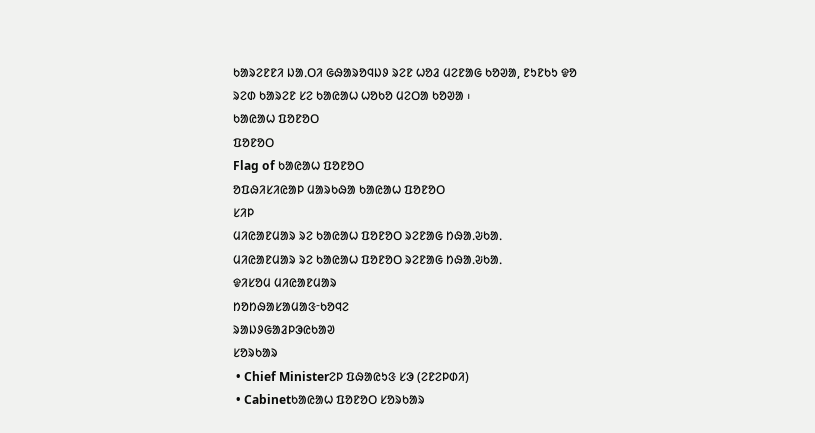ᱠᱟᱨᱮᱱᱱᱤ ᱡᱟᱹᱛᱤ ᱜᱷᱟᱨᱚᱧᱡᱽ ᱨᱮᱱ ᱦᱚᱲ ᱢᱮᱱᱟᱜ ᱠᱚᱣᱟ, ᱱᱩᱱᱠᱩ ᱫᱚ ᱨᱮᱰ ᱠᱟᱨᱮᱱ ᱥᱮ ᱠᱟᱭᱟᱦ ᱦᱚᱠᱚ ᱢᱮᱛᱟ ᱠᱚᱣᱟ ᱾
ᱠᱟᱭᱟᱦ ᱯᱚᱱᱚᱛ
ᱯᱚᱱᱚᱛ
Flag of ᱠᱟᱭᱟᱦ ᱯᱚᱱᱚᱛ
ᱚᱯᱷᱤᱥᱤᱭᱟᱞ ᱢᱟᱨᱠᱷᱟ ᱠᱟᱭᱟᱦ ᱯᱚᱱᱚᱛ
ᱥᱤᱞ
ᱢᱤᱭᱟᱱᱢᱟᱨ ᱨᱮ ᱠᱟᱭᱟᱦ ᱯᱚᱱᱚᱛ ᱨᱮᱱᱟᱜ ᱴᱷᱟᱹᱶᱠᱟᱹ
ᱢᱤᱭᱟᱱᱢᱟᱨ ᱨᱮ ᱠᱟᱭᱟᱦ ᱯᱚᱱᱚᱛ ᱨᱮᱱᱟᱜ ᱴᱷᱟᱹᱶᱠᱟᱹ
ᱫᱤᱥᱚᱢ ᱢᱤᱭᱟᱱᱢᱟᱨ
ᱴᱚᱴᱷᱟᱥᱟᱢᱟᱝᱼᱠᱚᱧᱮ
ᱨᱟᱡᱽᱜᱟᱲᱞᱳᱭᱠᱟᱣ
ᱥᱚᱨᱠᱟᱨ
 • Chief Ministerᱮᱞ ᱯᱷᱟᱭᱩᱝ ᱥᱳ (ᱮᱱᱮᱞᱰᱤ)
 • Cabinetᱠᱟᱭᱟᱦ ᱯᱚᱱᱚᱛ ᱥᱚᱨᱠᱟᱨ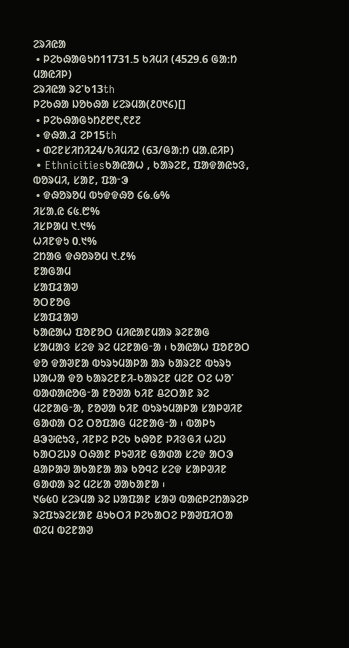ᱮᱨᱤᱭᱟ
 • ᱞᱮᱠᱷᱟᱜᱩᱴ11731.5 ᱠᱤᱢᱤ (4529.6 ᱜᱟᱺᱴ ᱢᱟᱭᱤᱞ)
ᱮᱨᱤᱭᱟ ᱨᱮᱸᱠ13th
ᱞᱮᱠᱷᱟ ᱡᱚᱠᱷᱟ ᱥᱮᱨᱢᱟ(᱒᱐᱑᱔)[]
 • ᱞᱮᱠᱷᱟᱜᱩᱴ᱒᱘᱖,᱖᱒᱗
 • ᱫᱷᱟᱹᱲ ᱮᱞ15th
 • ᱰᱮᱱᱥᱤᱴᱤ24/ᱠᱤᱢᱤ2 (63/ᱜᱟᱺᱴ ᱢᱟᱹᱭᱤᱞ)
 • Ethnicitiesᱠᱟᱭᱟᱦ , ᱠᱟᱨᱮᱱ, ᱯᱟᱫᱟᱭᱩᱝ, ᱵᱚᱨᱢᱤ, ᱥᱟᱱ, ᱯᱟᱼᱳ
 • ᱫᱷᱚᱨᱚᱢ ᱵᱩᱫᱫᱷᱚ ᱔᱙.᱙%
ᱤᱥᱟᱹᱭ ᱔᱕.᱘%
ᱤᱥᱞᱟᱢ ᱑.᱑%
ᱦᱤᱱᱫᱩ 0.᱑%
ᱮᱴᱟᱜ ᱫᱷᱚᱨᱚᱢ ᱑.᱒%
ᱱᱟᱜᱟᱢ
ᱥᱟᱯᱲᱟᱣ
ᱚᱛᱱᱚᱜ
ᱥᱟᱯᱲᱟᱣ
ᱠᱟᱭᱟᱦ ᱯᱚᱱᱚᱛ ᱢᱤᱭᱟᱱᱢᱟᱨ ᱨᱮᱱᱟᱜ ᱥᱟᱢᱟᱝ ᱥᱮᱫ ᱨᱮ ᱢᱮᱱᱟᱜᱼᱟ ᱾ ᱠᱟᱭᱟᱦ ᱯᱚᱱᱚᱛ ᱫᱚ ᱫᱟᱣᱱᱟ ᱵᱩᱨᱩᱢᱟᱞᱟ ᱟᱨ ᱠᱟᱨᱮᱱ ᱵᱩᱨᱩ ᱡᱟᱦᱟ ᱫᱚ ᱠᱟᱨᱮᱱᱱᱤ-ᱠᱟᱨᱮᱱ ᱢᱮᱱ ᱛᱮ ᱦᱚᱸ ᱵᱟᱰᱟᱭᱚᱜᱼᱟ ᱱᱚᱣᱟ ᱠᱤᱱ ᱪᱮᱛᱟᱱ ᱨᱮ ᱢᱮᱱᱟᱜᱼᱟ, ᱱᱚᱣᱟ ᱠᱤᱱ ᱵᱩᱨᱩᱢᱟᱞᱟ ᱥᱟᱞᱣᱤᱱ ᱜᱟᱰᱟ ᱛᱮ ᱛᱚᱯᱟᱜ ᱢᱮᱱᱟᱜᱼᱟ ᱾ ᱵᱟᱞᱩ ᱪᱳᱶᱭᱩᱝ, ᱤᱱᱞᱮ ᱞᱮᱠ ᱠᱷᱚᱱ ᱞᱤᱝᱜᱤ ᱦᱮᱡ ᱠᱟᱛᱮᱡᱽ ᱛᱷᱟᱱ ᱞᱩᱣᱤᱱ ᱜᱟᱰᱟ ᱥᱮᱫ ᱟᱛᱳ ᱪᱟᱞᱟᱣ ᱟᱠᱟᱱᱟ ᱟᱨ ᱠᱚᱧᱮ ᱥᱮᱫ ᱥᱟᱞᱣᱤᱱ ᱜᱟᱰᱟ ᱨᱮ ᱢᱮᱥᱟ ᱣᱟᱠᱟᱱᱟ ᱾
᱑᱙᱕᱐ ᱥᱮᱨᱢᱟ ᱨᱮ ᱡᱟᱯᱟᱱ ᱥᱟᱣ ᱵᱟᱭᱞᱮᱴᱟᱨᱮᱞ ᱨᱮᱯᱩᱨᱮᱥᱟᱱ ᱪᱩᱠᱛᱤ ᱞᱮᱠᱟᱛᱮ ᱞᱟᱣᱯᱤᱛᱟ ᱰᱮᱢ ᱵᱮᱱᱟᱣ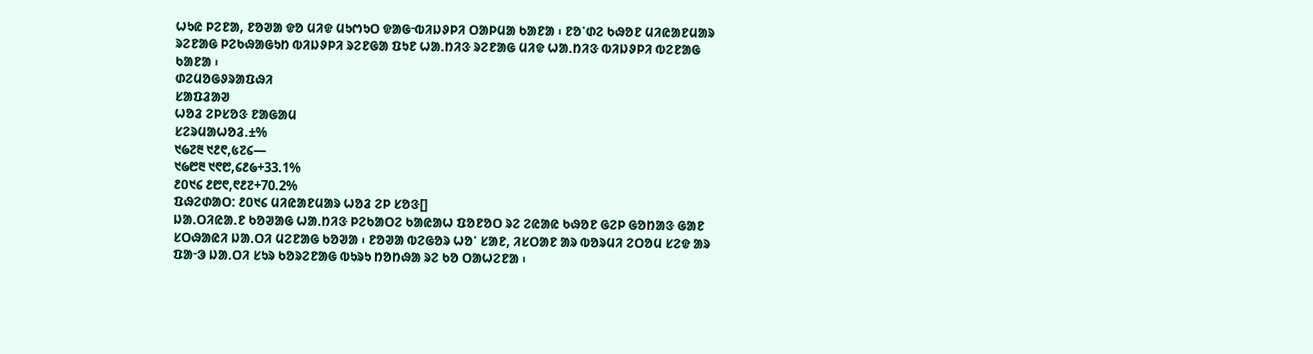ᱦᱩᱭ ᱞᱮᱱᱟ, ᱱᱚᱣᱟ ᱫᱚ ᱢᱤᱫ ᱢᱩᱬᱩᱛ ᱫᱟᱜᱼᱵᱤᱡᱽᱞᱤ ᱛᱟᱞᱢᱟ ᱠᱟᱱᱟ ᱾ ᱱᱚᱸᱰᱮ ᱠᱷᱚᱱ ᱢᱤᱭᱟᱱᱢᱟᱨ ᱨᱮᱱᱟᱜ ᱞᱮᱠᱷᱟᱜᱩᱴ ᱵᱤᱡᱽᱞᱤ ᱨᱮᱱᱜᱟ ᱯᱩᱱ ᱦᱟᱹᱴᱤᱝ ᱨᱮᱱᱟᱜ ᱢᱤᱫ ᱦᱟᱹᱴᱤᱝ ᱵᱤᱡᱽᱞᱤ ᱵᱮᱱᱟᱜ ᱠᱟᱱᱟ ᱾
ᱰᱮᱢᱚᱜᱽᱨᱟᱯᱷᱤ
ᱥᱟᱯᱲᱟᱣ
ᱦᱚᱲ ᱮᱞᱥᱚᱝ ᱱᱟᱜᱟᱢ
ᱥᱮᱨᱢᱟᱦᱚᱲ.±%
᱑᱙᱗᱓ ᱑᱒᱖,᱕᱗᱔—
᱑᱙᱘᱓ ᱑᱖᱘,᱔᱒᱙+33.1%
᱒᱐᱑᱔ ᱒᱘᱖,᱖᱒᱗+70.2%
ᱯᱷᱮᱰᱟᱛ: ᱒᱐᱑᱔ ᱢᱤᱭᱟᱱᱢᱟᱨ ᱦᱚᱲ ᱮᱞ ᱥᱚᱝ[]
ᱡᱟᱹᱛᱤᱭᱟᱹᱱ ᱠᱚᱣᱟᱜ ᱦᱟᱹᱴᱤᱝ ᱞᱮᱠᱟᱛᱮ ᱠᱟᱭᱟᱦ ᱯᱚᱱᱚᱛ ᱨᱮ ᱮᱭᱟᱭ ᱠᱷᱚᱱ ᱜᱮᱞ ᱜᱚᱴᱟᱝ ᱜᱟᱱ ᱥᱛᱷᱟᱭᱤ ᱡᱟᱹᱛᱤ ᱢᱮᱱᱟᱜ ᱠᱚᱣᱟ ᱾ ᱱᱚᱣᱟ ᱵᱮᱜᱚᱨ ᱦᱚᱸ ᱥᱟᱱ, ᱤᱥᱛᱟᱱ ᱟᱨ ᱵᱚᱨᱢᱤ ᱮᱛᱚᱢ ᱥᱮᱫ ᱟᱨ ᱯᱟᱼᱳ ᱡᱟᱹᱛᱤ ᱥᱩᱨ ᱠᱚᱨᱮᱱᱟᱜ ᱵᱩᱨᱩ ᱴᱚᱴᱷᱟ ᱨᱮ ᱠᱚ ᱛᱟᱦᱮᱱᱟ ᱾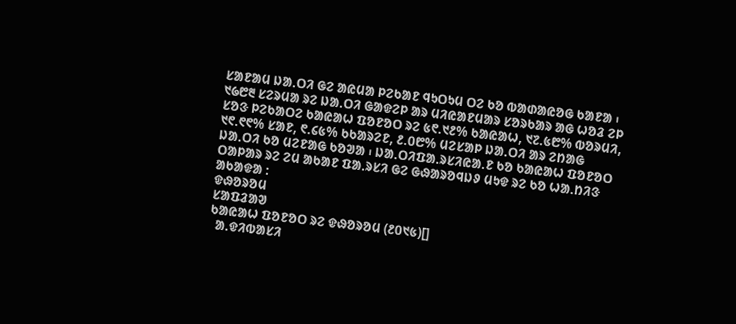ᱥᱟᱱᱟᱢ ᱡᱟᱹᱛᱤ ᱜᱮ ᱟᱭᱢᱟ ᱞᱮᱠᱟᱱ ᱧᱩᱛᱩᱢ ᱛᱮ ᱠᱚ ᱵᱟᱰᱟᱭᱚᱜ ᱠᱟᱱᱟ ᱾ ᱑᱙᱘᱓ ᱥᱮᱨᱢᱟ ᱨᱮ ᱡᱟᱹᱛᱤ ᱜᱟᱫᱮᱞ ᱟᱨ ᱢᱤᱭᱟᱱᱢᱟᱨ ᱥᱚᱨᱠᱟᱨ ᱟᱜ ᱦᱚᱲ ᱮᱞ ᱥᱚᱝ ᱞᱮᱠᱟᱛᱮ ᱠᱟᱭᱟᱦ ᱯᱚᱱᱚᱛ ᱨᱮ ᱕᱖.᱑᱒% ᱠᱟᱭᱟᱦ, ᱑᱗.᱕᱘% ᱵᱚᱨᱢᱤ, ᱑᱖.᱖᱖% ᱥᱟᱱ, ᱖.᱔᱕% ᱠᱠᱟᱨᱮᱱ, ᱒.᱐᱘% ᱢᱮᱥᱟᱞ ᱡᱟᱹᱛᱤ ᱟᱨ ᱮᱴᱟᱜ ᱡᱟᱹᱛᱤ ᱠᱚ ᱢᱮᱱᱟᱜ ᱠᱚᱣᱟ ᱾ ᱡᱟᱹᱛᱤᱯᱟᱹᱨᱥᱤᱭᱟᱹᱱ ᱠᱚ ᱠᱟᱭᱟᱦ ᱯᱚᱱᱚᱛ ᱛᱟᱞᱟᱨ ᱨᱮ ᱮᱢ ᱟᱠᱟᱱ ᱯᱟᱹᱨᱥᱤ ᱜᱮ ᱜᱷᱟᱨᱚᱧᱡᱽ ᱢᱩᱫ ᱨᱮ ᱠᱚ ᱦᱟᱹᱴᱤᱝ ᱟᱠᱟᱫᱟ ᱺ
ᱫᱷᱚᱨᱚᱢ
ᱥᱟᱯᱲᱟᱣ
ᱠᱟᱭᱟᱦ ᱯᱚᱱᱚᱛ ᱨᱮ ᱫᱷᱚᱨᱚᱢ (᱒᱐᱑᱕)[]
  ᱟᱹᱫᱤᱵᱟᱥᱤ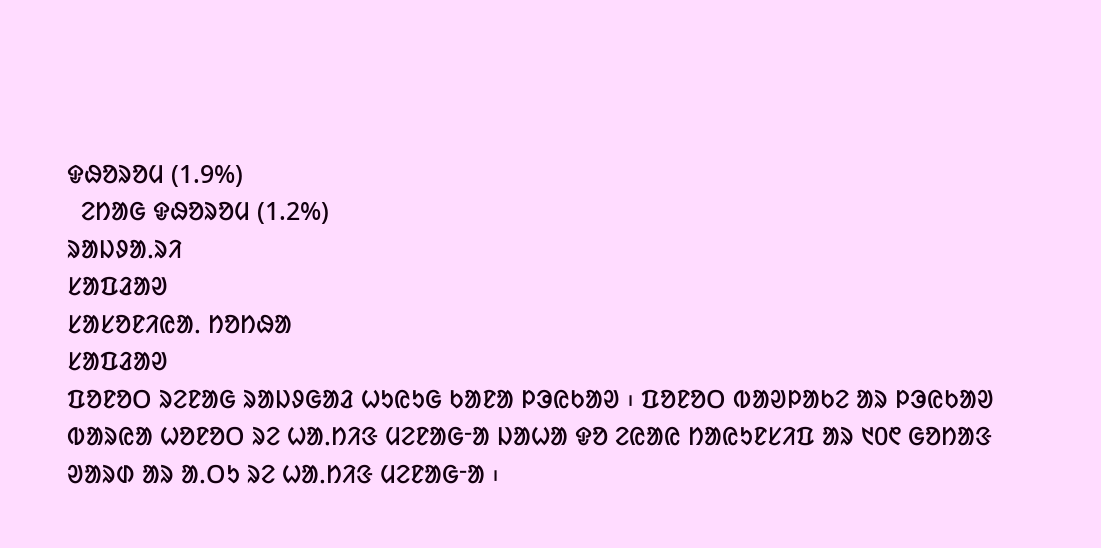ᱫᱷᱚᱨᱚᱢ (1.9%)
  ᱮᱴᱟᱜ ᱫᱷᱚᱨᱚᱢ (1.2%)
ᱨᱟᱡᱽᱟᱹᱨᱤ
ᱥᱟᱯᱲᱟᱣ
ᱥᱟᱥᱚᱱᱤᱭᱟᱹ ᱴᱚᱴᱷᱟ
ᱥᱟᱯᱲᱟᱣ
ᱯᱚᱱᱚᱛ ᱨᱮᱱᱟᱜ ᱨᱟᱡᱽᱜᱟᱲ ᱦᱩᱭᱩᱜ ᱠᱟᱱᱟ ᱞᱳᱭᱠᱟᱣ ᱾ ᱯᱚᱱᱚᱛ ᱵᱟᱣᱞᱟᱠᱮ ᱟᱨ ᱞᱳᱭᱠᱟᱣ ᱵᱟᱨᱭᱟ ᱦᱚᱱᱚᱛ ᱨᱮ ᱦᱟᱹᱴᱤᱝ ᱢᱮᱱᱟᱜᱼᱟ ᱡᱟᱦᱟ ᱫᱚ ᱮᱭᱟᱭ ᱴᱟᱭᱩᱱᱥᱤᱯ ᱟᱨ ᱑᱐᱖ ᱜᱚᱴᱟᱝ ᱣᱟᱨᱰ ᱟᱨ ᱟᱹᱛᱩ ᱨᱮ ᱦᱟᱹᱴᱤᱝ ᱢᱮᱱᱟᱜᱼᱟ ᱾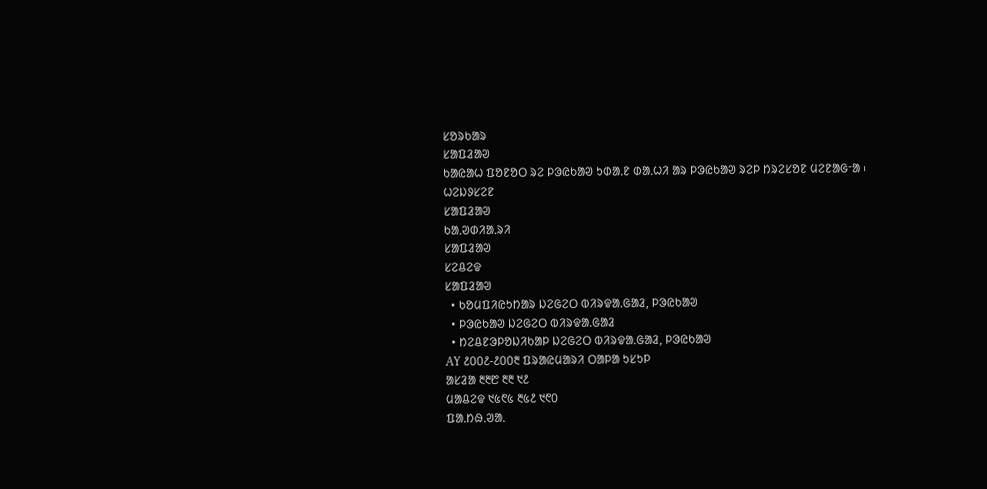ᱥᱚᱨᱠᱟᱨ
ᱥᱟᱯᱲᱟᱣ
ᱠᱟᱭᱟᱦ ᱯᱚᱱᱚᱛ ᱨᱮ ᱞᱳᱭᱠᱟᱣ ᱩᱰᱟᱹᱱ ᱰᱟᱹᱦᱤ ᱟᱨ ᱞᱳᱭᱠᱟᱣ ᱨᱮᱞ ᱴᱨᱮᱥᱚᱱ ᱢᱮᱱᱟᱜᱼᱟ ᱾
ᱦᱮᱡᱽᱥᱮᱱ
ᱥᱟᱯᱲᱟᱣ
ᱠᱟᱹᱣᱰᱤᱟᱹᱨᱤ
ᱥᱟᱯᱲᱟᱣ
ᱥᱮᱪᱮᱫ
ᱥᱟᱯᱲᱟᱣ
  • ᱠᱚᱢᱯᱤᱭᱩᱴᱟᱨ ᱡᱮᱜᱮᱛ ᱵᱤᱨᱫᱟᱹᱜᱟᱲ, ᱞᱳᱭᱠᱟᱣ
  • ᱞᱳᱭᱠᱟᱣ ᱡᱮᱜᱮᱛ ᱵᱤᱨᱫᱟᱹᱜᱟᱲ
  • ᱴᱮᱪᱱᱳᱞᱚᱡᱤᱠᱟᱞ ᱡᱮᱜᱮᱛ ᱵᱤᱨᱫᱟᱹᱜᱟᱲ, ᱞᱳᱭᱠᱟᱣ
AY ᱒᱐᱐᱒-᱒᱐᱐᱓ ᱯᱨᱟᱭᱢᱟᱨᱤ ᱛᱟᱞᱟ ᱩᱥᱩᱞ
ᱟᱥᱲᱟ ᱓᱓᱘ ᱓᱓ ᱑᱒
ᱢᱟᱪᱮᱫ ᱑᱕᱖᱕ ᱓᱕᱒ ᱑᱖᱐
ᱯᱟᱹᱴᱷᱹᱣᱟᱹ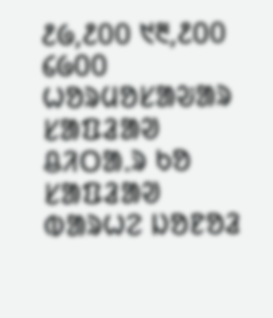᱒᱙,᱒00 ᱑᱓,᱒᱐0 ᱔᱙᱐᱐
ᱦᱚᱨᱢᱚᱥᱟᱶᱟᱨ
ᱥᱟᱯᱲᱟᱣ
ᱪᱤᱛᱟᱹᱨ ᱠᱚ
ᱥᱟᱯᱲᱟᱣ
ᱵᱟᱨᱦᱮ ᱡᱚᱱᱚᱲ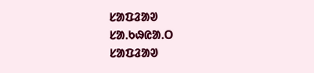ᱥᱟᱯᱲᱟᱣ
ᱥᱟᱹᱠᱷᱭᱟᱹᱛ
ᱥᱟᱯᱲᱟᱣ